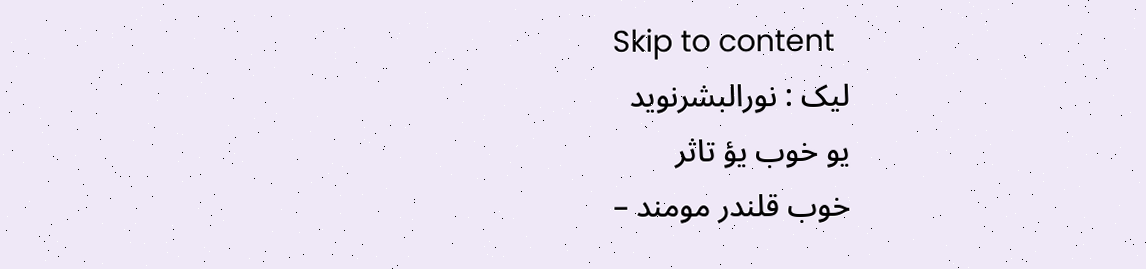Skip to content
ليک : نورالبشرنويد
يو خوب يؤ تاثر
خوب قلندر مومند –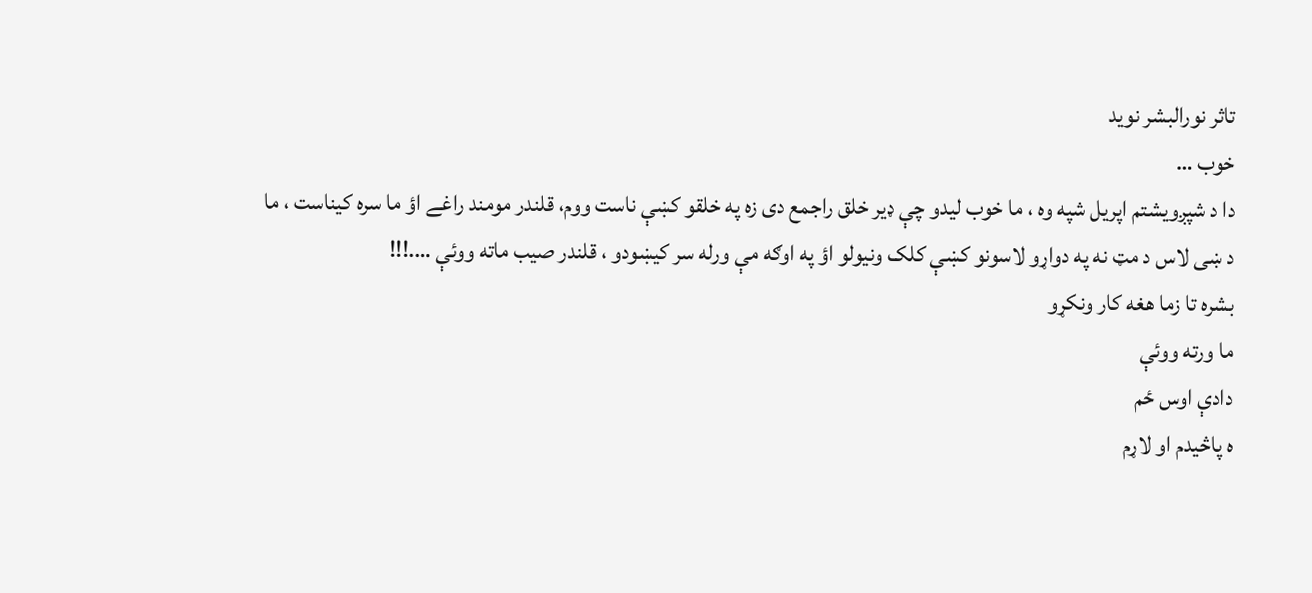تاثر نورالبشر نويد
خوب …
دا د شپږويشتم اپريل شپه وه ، ما خوب ليدو چې ډير خلق راجمع دی زه په خلقو کښې ناست ووم، قلندر مومند راغے اؤ ما سره کيناست ، ما د ښی لاس د مټ نه په دواړو لاسونو کښې کلک ونيولو اؤ په اوګه مې ورله سر کيښودو ، قلندر صيب ماته ووئې ….!!!
بشره تا زما هغه کار ونکړو
ما ورته ووئې
دادې اوس ځم
ه پاڅيدم او لاړم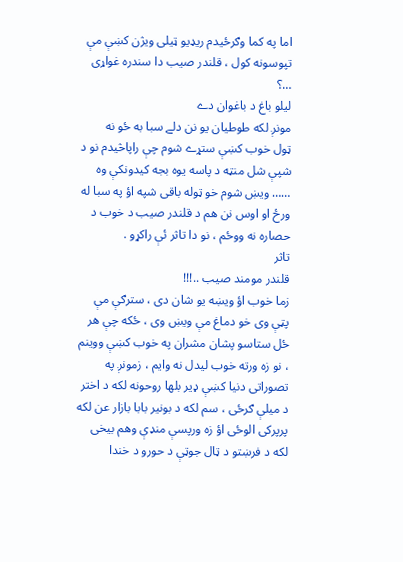اما په کما وګرځيدم ريډيو ټيلی ويژن کښې مې تپوسونه کول ، قلندر صيب دا سندره غواړی …؟
ليلو باغ د باغوان دے
مونږ لکه طوطيان يو نن دلے سبا به ځو نه
ټول خوب کښې ستړے شوم چې راپاڅيدم نو د شپې شل منټه د پاسه يوه بجه کيدونکې وه …… ويښ شوم خو ټوله باقی شپه اؤ په سبا له ورځ او اوس نن هم د قلندر صيب د خوب د حصاره نه ووځم ، نو دا تاثر ئې راکړو .
تاثر
قلندر مومند صيب ..!!!
زما خوب اؤ ويښه يو شان دی ، سترګې مې پټې وی خو دماغ مې ويښ وی ، ځکه چې هر ځل ستاسو پشان مشران په خوب کښې ووينم ، نو زه ورته خوب ليدل نه وايم ، زمونږ په تصوراتی دنيا کښې ډير بلها روحونه لکه د اختر د ميلې ګرځی ، سم لکه د بونير بابا بازار عن لکه پرپرکی الوځی اؤ زه ورپسې منډې وهم بيخی لکه د فرښتو د ټال جوټې د حورو د خندا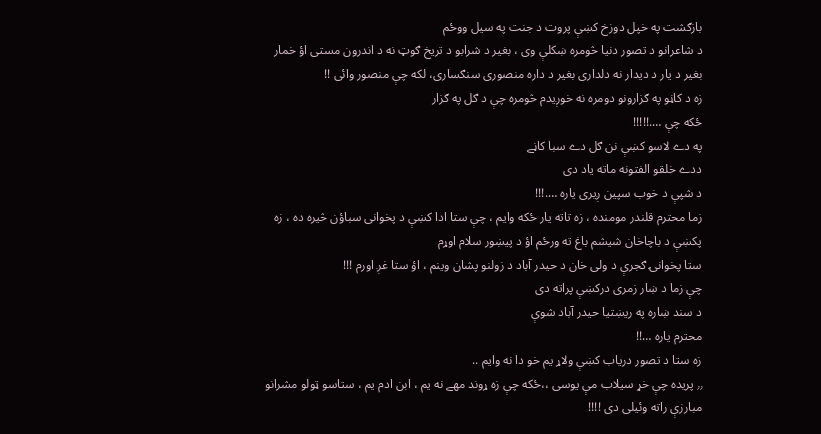بازګشت په خپل دوزخ کښې پروت د جنت په سيل ووځم
د شاعرانو د تصور دنيا څومره ښکلې وی ، بغير د شرابو د تريخ ګوټ نه د اندرون مستی اؤ خمار بغير د يار د ديدار نه دلداری بغير د داره منصوری سنګساری، لکه چې منصور وائی !!
زه د کاڼو په ګزارونو دومره نه خوږيدم څومره چې د ګل په ګزار
ځکه چې ….!!!!!
په دے لاسو کښې نن ګل دے سبا کاڼے
ددے خلقو الفتونه ماته ياد دی
د شپې د خوب سپين ږيری ياره ….!!!
زما محترم قلندر مومنده ، زه تاته يار ځکه وايم ، چې ستا ادا کښې د پخوانی سباؤن څيره ده ، زه پکښې د باچاخان شيشم باغ ته ورځم اؤ د پيښور سلام اوړم
ستا پخوانۍ ګجرې د ولی خان د حيدر آباد د زولنو پشان وينم ، اؤ ستا غږ اورم !!!
چې زما د ښار زمری درکښې پراته دی
د سند ښاره په ريښتيا حيدر آباد شوې
محترم ياره …!!
زه ستا د تصور درياب کښې ولاړ يم خو دا نه وايم ..
٫٫ پريده چې خړ سيلاب مې يوسی ،،ځکه چې زه ړوند مهے نه يم ، ابن ادم يم ، ستاسو ټولو مشرانو مبارزې راته وئيلی دی !!!!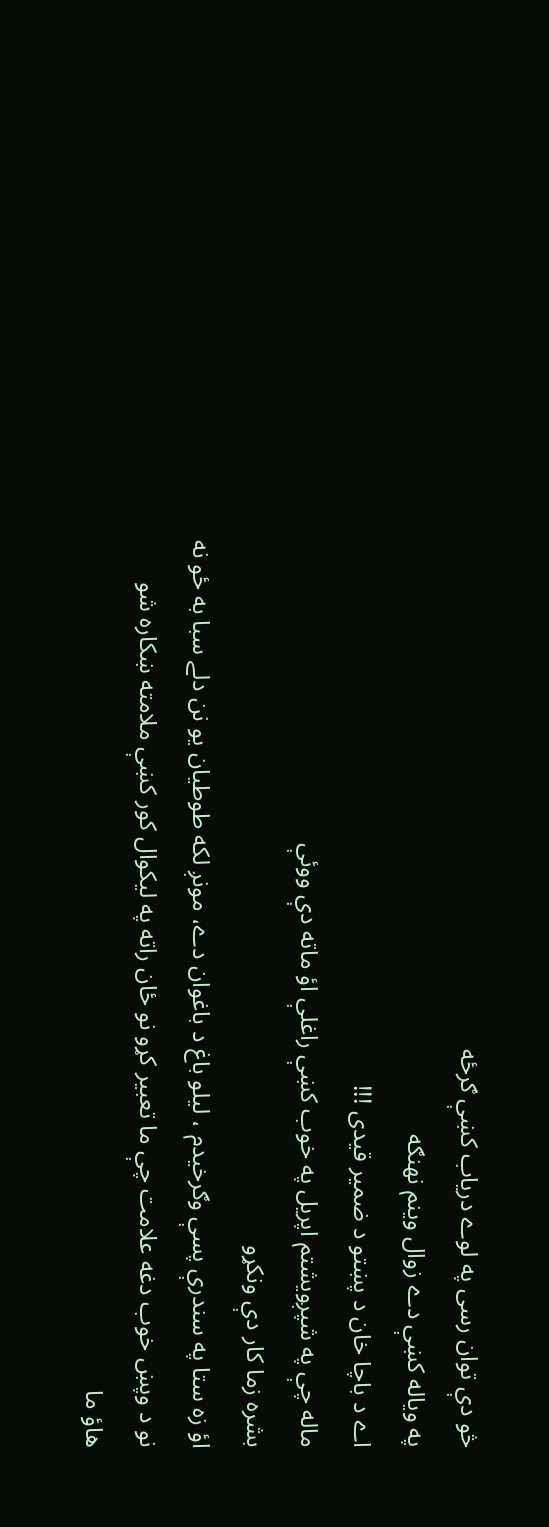څو دې توان رسی په لوے درياب کښې ګرځه
په وياله کښې دے زوال وينم نهنګه
اے د باچا خان د پښتو د ضمير قيدی !!!
ماله چې په شپږويشتم اپريل په خوب کښې راغلې اؤ ماته دې ووئې
بشره زما کار دې ونکړو
اؤ زه ستا په سندرې پسې وګرخيدم ، ليلو باغ د باغوان دے، مونږ لکه طوطيان يو نن دلے سبا به ځو نه
نو د وپښ خوب دغه علامت چې ما تعبير کړو نو ځان راته په ليکوال کور کښې ملامته ښکاره شو
هاؤ ما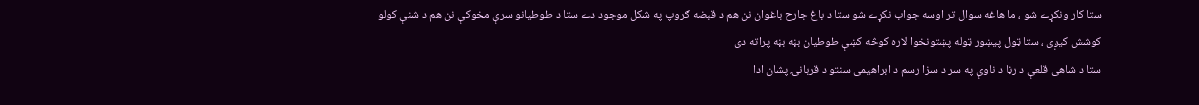ستا کار ونکړے شو ، ما هاغه سوال تر اوسه جواب نکړے شو ستا د باغ جارح باغوان نن هم د قبضه ګروپ په شکل موجود دے ستا د طوطيانو سرې مخوکې نن هم د شنې کولو کوشش کيږی ، ستا ټول پيښور ټوله پښتونخوا لاره کوڅه کښې طوطيان بڼه بڼه پراته دی
ستا د شاهی قلعې د رڼا د ناوې په سر د سزا رسم د ابراهيمی سنتو د قربانۍ پشان ادا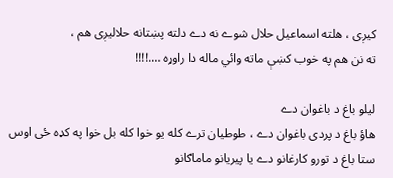کيږی ، هلته اسماعيل حلال شوے نه دے دلته پښتانه حلاليږی هم ،
ته نن هم په خوب کښې ماته وائي ماله دا راوړه ….!!!!

ليلو باغ د باغوان دے
هاؤ باغ د پردی باغوان دے ، طوطيان ترے کله يو خوا کله بل خوا په کډه ځی اوس ستا باغ د تورو کارغانو دے يا پيريانو ماماګانو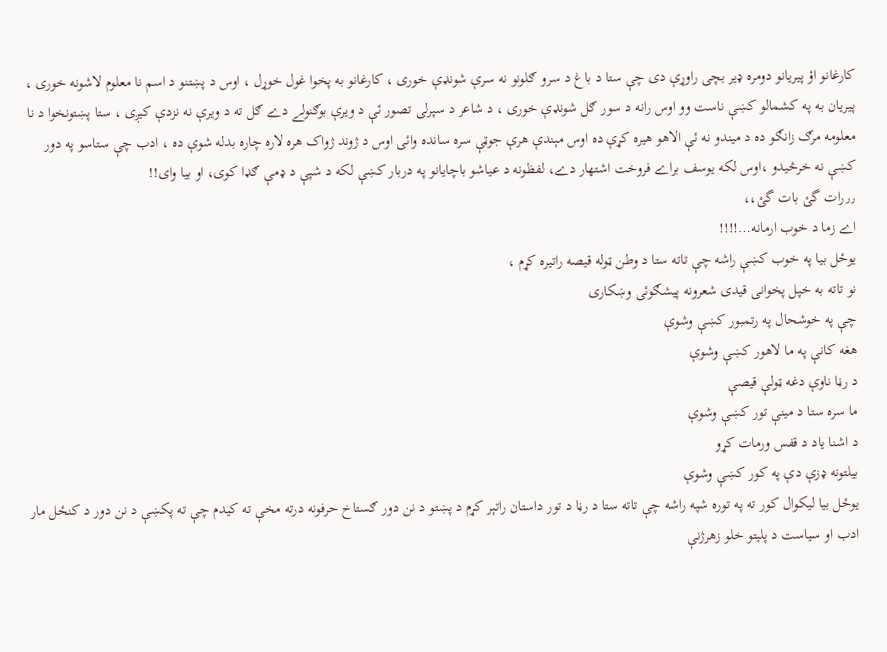کارغانو اؤ پيريانو دومره ډير بچی راوړې دی چې ستا د باغ د سرو ګلونو نه سرې شونډې خوری ، کارغانو به پخوا غول خوړل ، اوس د پښتنو د اسم نا معلوم لاشونه خوری ، پيريان به په کشمالو کښې ناست وو اوس رانه د سور ګل شونډې خوری ، د شاعر د سپرلی تصور ئې د ويرې بوګنولے دے ګل ته د ويرې نه نزدې کيږی ، ستا پښتونخوا د نا معلومه مرګ زانګو ده د ميندو نه ئې الاهو هيره کړې ده اوس مېندې هرې جوټې سره سانده وائی اوس د ژوند ژواک هره لاره چاره بدله شوې ده ، ادب چې ستاسو په دور کښې نه خرڅيدو ،اوس لکه يوسف براے فروخت اشتهار دے، لفظونه د عياشو باچايانو په دربار کښې لکه د شپې د ډمې ګډا کوی، او بيا وای!!
٫٫رات گئ بات گئ،،
اے زما د خوب ارمانه…!!!!
يوځل بيا په خوب کښې راشه چې تاته ستا د وطن ټوله قيصه راتيره کړم ،
نو تاته به خپل پخوانی قيدی شعرونه پيشګوئی وښکاری
چې په خوشحال په رتمبور کښې وشوې
هغه کانې په ما لاهور کښې وشوې
د رڼا ناوې دغه ټولې قيصې
ما سره ستا د مينې تور کښې وشوې
د اشنا ياد د قفس ورمات کړو
بيلتونه ډزې دې په کور کښې وشوې
يوځل بيا ليکوال کور ته په توره شپه راشه چې تاته ستا د رڼا د تور داستان راتېر کړم د پښتو د نن دور ګستاخ حرفونه درته مخې ته کيدم چې ته پکښې د نن دور د کنځل مار ادب او سياست د پليتو خلو زهرژنې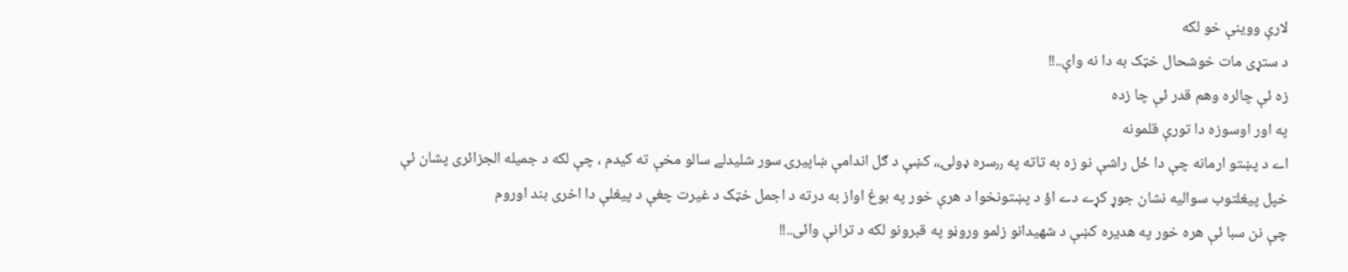لارې ووينې خو لکه
د ستړی مات خوشحال خټک به دا نه واې..!!
زه ئې چالره وهم قدر ئې چا زده
په اور اوسوزه دا تورې قلمونه
اے د پښتو ارمانه چې دا ځل راشې نو زه به تاته په ٫٫سره ډولۍ،، کښې د ګل اندامې ښاپيرۍ سور شليدلے سالو مخې ته کيدم ، چې لکه د جميله الجزائری پشان ئې خپل پيغلتوب سواليه نشان جوړ کړے دے اؤ د پښتونخوا د هرې خور په بوغ اواز به درته د اجمل خټک د غيرت چغې د پيغلې دا اخری بند اوروم
چې نن سبا ئې هره خور په هديره کښې د شهيدانو زلمو وروڼو په قبرونو لکه د ترانې وائی..!!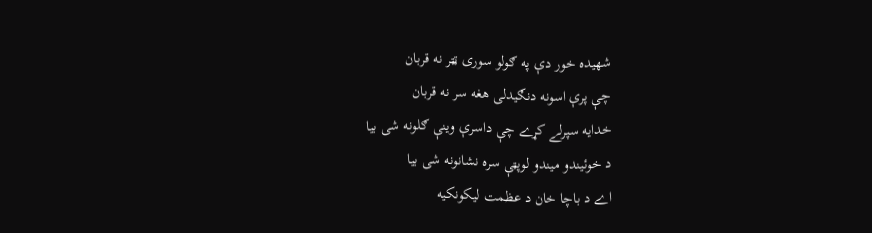شهيده خور دې په ګولو سوری ټټر نه قربان
چې پرې اسونه دنګيدلی هغه سر نه قربان
خدايه سپرلے کړے چې داسرې وينې ګلونه شی بيا
د خوئيندو ميندو لوپټې سره نشانونه شی بيا
اے د باچا خان د عظمت ليکونکيه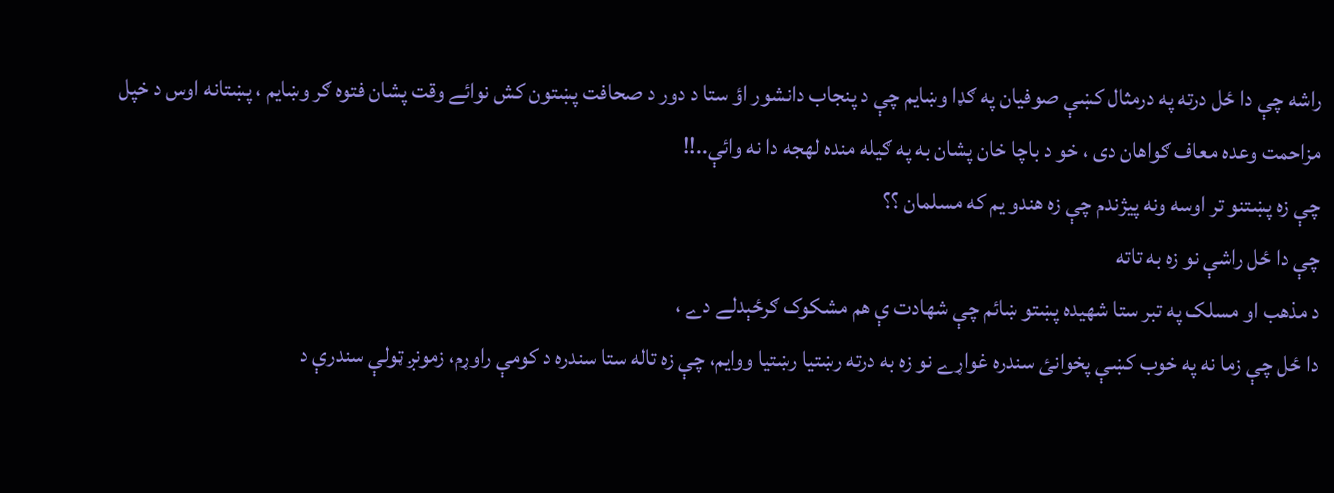راشه چې دا ځل درته په درمثال کښې صوفيان په ګډا وښايم چې د پنجاب دانشور اؤ ستا د دور د صحافت پښتون کش نوائے وقت پشان فتوه ګر وښايم ، پښتانه اوس د خپل مزاحمت وعده معاف ګواهان دی ، خو د باچا خان پشان به په ګيله منده لهجه دا نه وائې..!!
چې زه پښتنو تر اوسه ونه پيژندم چې زه هندو يم که مسلمان ؟؟
چې دا ځل راشې نو زه به تاته
د مذهب او مسلک په تبر ستا شهیده پښتو ښائم چې شهادت ې هم مشکوک ګرځېدلے دے ،
دا ځل چې زما نه په خوب کښې پخوانئ سندره غواړے نو زه به درته رښتيا رښتيا ووايم، چې زه تاله ستا سندره د کومې راوړم، زمونږ ټولې سندرې د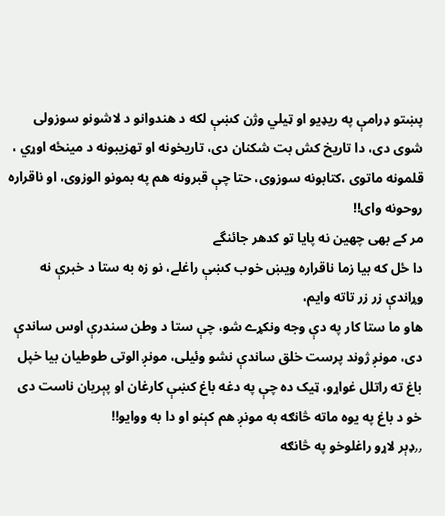پښتو ډرامې په ریډیو او ټیلي وژن کښې لکه د هندوانو د لاشونو سوزولی شوی دی، دا تاريخ کش بت شکنان دی، تاريخونه او تهزيبونه د مينځه اوړي ، قلمونه ماتوی ،کتابونه سوزوی، حتا چې قبرونه هم په بمونو الوزوی، او ناقراره روحونه وای!!
مر کے بهی چهين نه پايا تو کدهر جائنگے
دا ځل که بيا زما ناقراره ويښ خوب کښې راغلے، نو زه به ستا د خبرې نه وړاندې زر زر تاته وايم،
هاو ما ستا کار په دې وجه ونکړے شو، چې ستا د وطن سندرې اوس ساندې دی، مونږ ژوند پرست خلق ساندې نشو وئيلی، مونږ الوتی طوطيان بيا خپل باغ ته راتلل غواړو، ټيک ده چې په دغه باغ کښې کارغان او پېريان ناست دی خو د باغ په يوه ماته څانګه به مونږ هم کېنو او دا به ووايو!!
٫٫ډېر لاړو راغلوخو په څانګه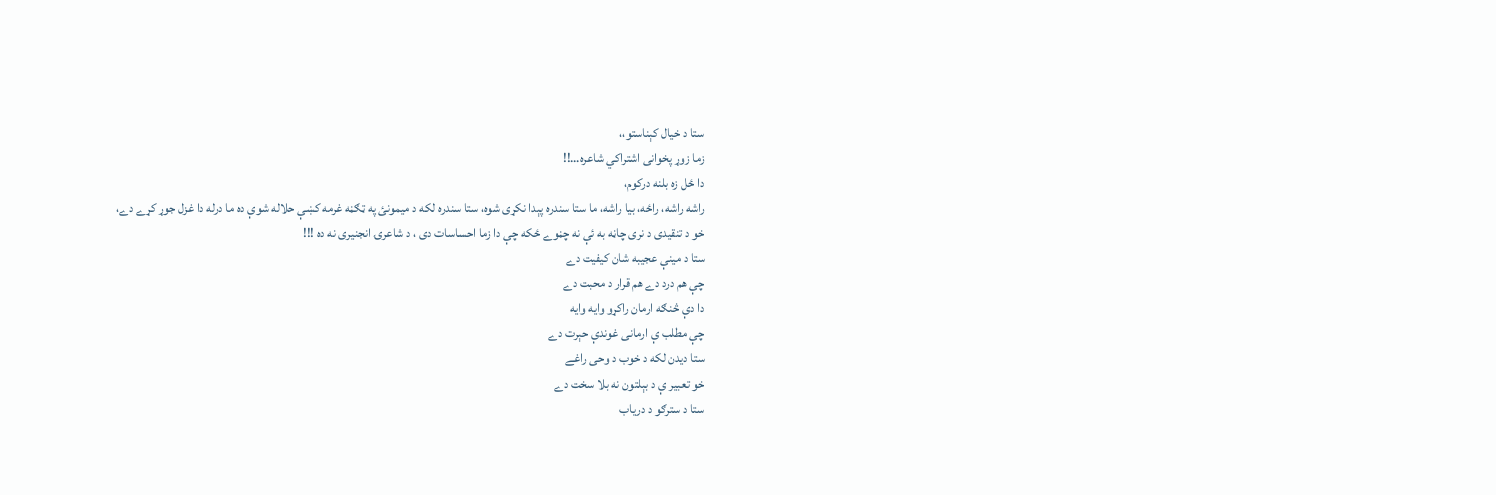ستا د خيال کېناستو،،
زما زوړ پخوانی اشتراکي شاعره…!!
دا ځل زه بلنه درکوم،
راشه راشه، راځه، بيا راشه، ما ستا سندره پېدا نکړی شوه، ستا سندره لکه د ميمونئ په ټګڼه غرمه کښې حلاله شوې ده ما درله دا غزل جوړ کړے دے،
خو د تنقيدی د نری چاڼه به ئې نه چڼوے ځکه چې دا زما احساسات دی ، د شاعرۍ انجنيری نه ده !!!
ستا د مينې عجيبه شان کيفيت دے
چې هم درد دے هم قرار د محبت دے
دا دې څنګه ارمان راکړو وايه وايه
چې مطلب ې ارمانی غوندې حېرت دے
ستا ديدن لکه د خوب د وحی راغے
خو تعبير ې د بېلتون نه بلا سخت دے
ستا د سترګو د درياب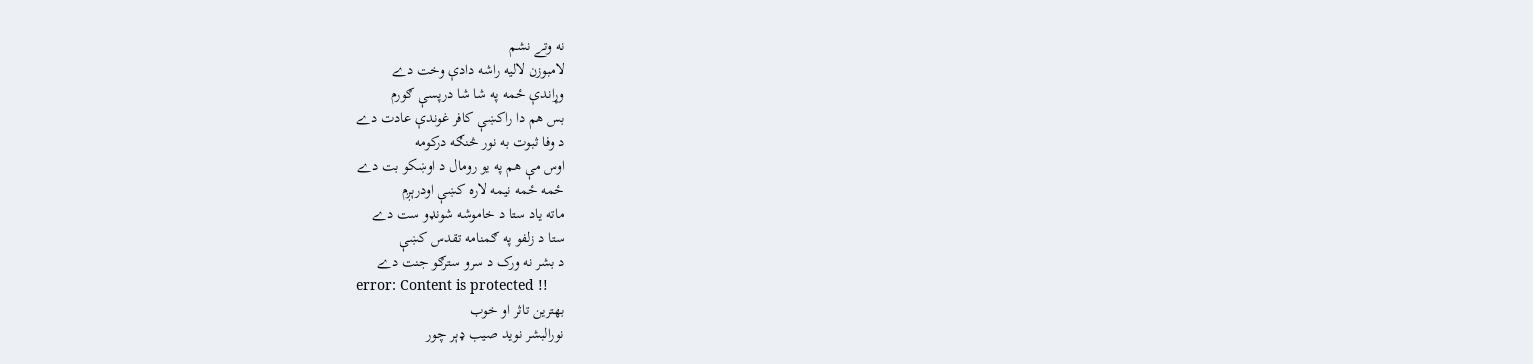نه وتے نشم
لامبوزن لالیه راشه دادې وخت دے
وړاندې ځمه په شا شا درپسې ګورم
بس هم دا راکښې کافر غوندې عادت دے
د وفا ثبوت به نور څنګه درکومه
اوس مې هم په يو رومال د اوښکو بت دے
ځمه ځمه نيمه لاره کښې اودرېږم
ماته ياد ستا د خاموشه شونډو ست دے
ستا د زلفو په ګمنامه تقدس کښې
د بشر نه ورک د سرو سترګو جنت دے
error: Content is protected !!
بهترین تاثر او خوب
نورالبشر نويد صیب ډېر چور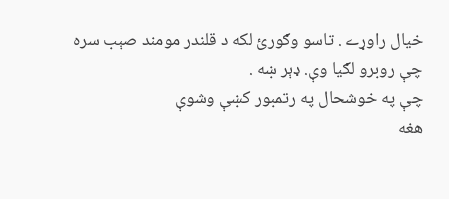خیال راوړے . تاسو وګورئ لکه د قلندر مومند صېب سره چې روبرو لګیا وې. ډېر ښه .
چې په خوشحال په رتمبور کښې وشوې
هغه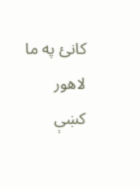کانئ په ما لاهور کښې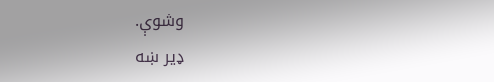وشوې.
ډير ښه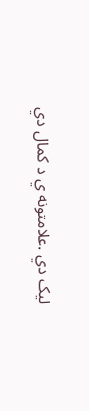ليک دي .علامتونه ي د کمال دي